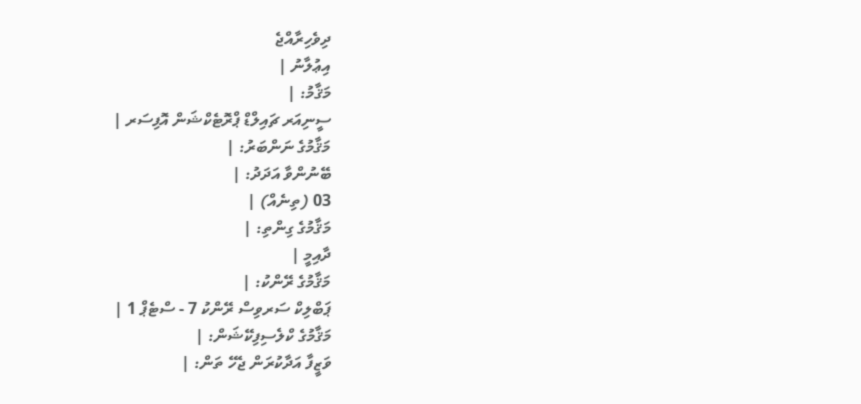ދިވެހިރާއްޖެ
އިޢުލާނު |
މަޤާމު: |
ސީނިއަރ ޗައިލްޑް ޕްރޮޓެކްޝަން އޮފިސަރ |
މަޤާމުގެ ނަންބަރު: |
ބޭނުންވާ އަދަދު: |
03 (ތިނެއް) |
މަޤާމުގެ ގިންތި: |
ދާއިމީ |
މަޤާމުގެ ރޭންކު: |
ޕަބްލިކް ސަރވިސް ރޭންކު 7 - ސްޓެޕް 1 |
މަޤާމުގެ ކްލެސިފިކޭޝަން: |
ވަޒީފާ އަދާކުރަން ޖެހޭ ތަން: |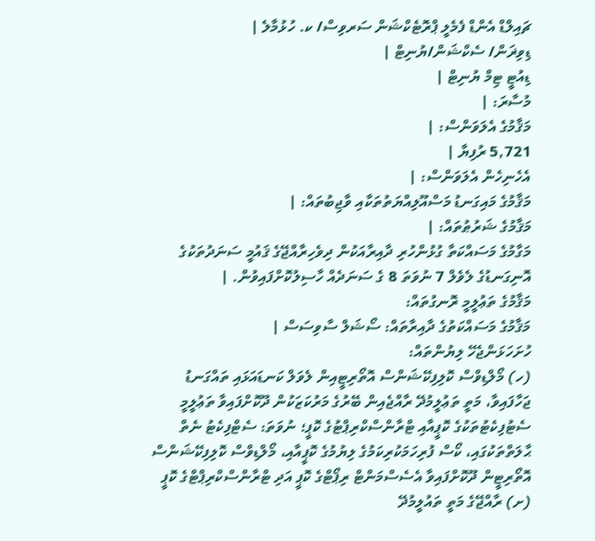ޗައިލްޑް އެންޑް ފެމެލީ ޕްރޮޓެކްޝަން ސަރވިސް/ ކ. ހުޅުމާލެ |
ޑިވިޜަން/ ސެކްޝަން/ޔުނިޓް |
ޑިއުޓީ ޓިމް ޔުނިޓް |
މުސާރަ: |
މަޤާމުގެ އެލަވަންސް: |
5,721 ރުފިޔާ |
އެހެނިހެން އެލަވަންސް: |
މަޤާމުގެ މައިގަނޑު މަސްއޫލިއްޔަތުތަކާއި ވާޖިބުތައް: |
މަޤާމުގެ ޝަރުޠުތައް: |
މަގާމުގެ މަސައްކަތާ ގުޅުންހުރި ދާއިރާއަކުން ދިވެހިރާއްޖޭގެ ޤައުމީ ސަނަދުތަކުގެ އޮނިގަނޑުގެ ލެވެލް 7 ނުވަތަ 8 ގެ ސަނަދެއް ހާސިލުކޮށްފައިވުން. |
މަޤާމުގެ ތަޢުލީމީ ރޮނގުތައް:
މަޤާމުގެ މަސައްކަތުގެ ދާއިރާތައް: ސޯޝަލް ސާވިސަސް |
ހުށަހަޅަންޖެހޭ ލިޔުންތައް:
(ހ) މޯލްޑިވްސް ކޮލިފިކޭޝަންސް އޮތޯރިޓީއިން ލެވަލް ކަނޑައަޅައި ތައްގަނޑު ޖަހާފައިވާ، މަތީ ތަޢުލީމުދޭ ރާއްޖެއިން ބޭރުގެ މަރުކަޒަކުން ދޫކޮށްފައިވާ ތަޢުލީމީ ސެޓުފިކެޓުތަކުގެ ކޮޕީއާއި ޓްރާންސްކްރިޕްޓުގެ ކޮޕީ؛ ނުވަތަ: ސެޓްފިކެޓު ނެތް ޙާލަތްތަކުގައި، ކޯސް ފުރިހަމަކުރިކަމުގެ ލިޔުމުގެ ކޮޕީއާއި، މޯލްޑިވްސް ކޮލިފިކޭޝަންސް އޮތޯރިޓީން ދޫކޮށްފައިވާ އެސެސްމަންޓް ރިޕޯޓްގެ ކޮޕީ އަދި ޓްރާންސްކްރިޕްޓްގެ ކޮޕީ (ށ) ރާއްޖޭގެ މަތީ ތައުލީމުދޭ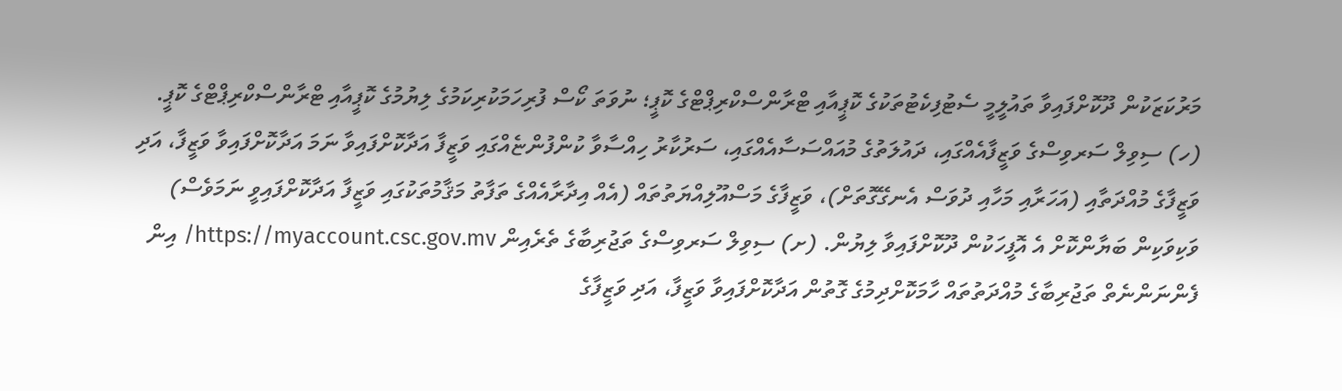މަރުކަޒަކުން ދޫކޮށްފައިވާ ތައުލީމީ ސެޓުފިކެޓުތަކުގެ ކޮޕީއާއި ޓްރާންސްކްރިޕްޓްގެ ކޮޕީ؛ ނުވަތަ ކޯސް ފުރިހަމަކުރިކަމުގެ ލިޔުމުގެ ކޮޕީއާއި ޓްރާންސްކްރިޕްޓްގެ ކޮޕީ.
(ހ) ސިވިލް ސަރވިސްގެ ވަޒީފާއެއްގައި، ދައުލަތުގެ މުއައްސަސާއެއްގައި، ސަރުކާރު ހިއްސާވާ ކުންފުންޏެއްގައި ވަޒީފާ އަދާކޮށްފައިވާ ނަމަ އަދާކޮށްފައިވާ ވަޒީފާ، އަދި ވަޒީފާގެ މުއްދަތާއި (އަހަރާއި މަހާއި ދުވަސް އެނގޭގޮތަށް)، ވަޒީފާގެ މަސްއޫލިއްޔަތުތައް (އެއް އިދާރާއެއްގެ ތަފާތު މަޤާމުތަކުގައި ވަޒީފާ އަދާކޮށްފައިވީ ނަމަވެސް) ވަކިވަކިން ބަޔާންކޮށް އެ އޮފީހަކުން ދޫކޮށްފައިވާ ލިޔުން. (ށ) ސިވިލް ސަރވިސްގެ ތަޖުރިބާގެ ތެރެއިން https://myaccount.csc.gov.mv/ އިން ފެންނަންނެތް ތަޖުރިބާގެ މުއްދަތުތައް ހާމަކޮށްދިމުގެ ގޮތުން އަދާކޮށްފައިވާ ވަޒީފާ، އަދި ވަޒީފާގެ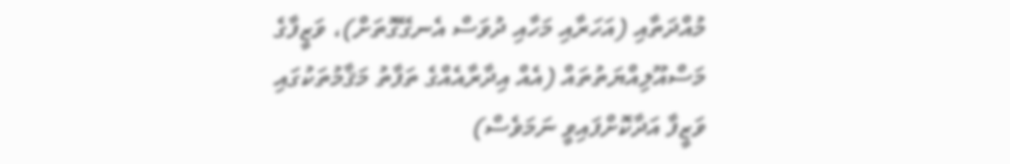މުއްދަތާއި (އަހަރާއި މަހާއި ދުވަސް އެނގޭގޮތަށް)، ވަޒީފާގެ މަސްއޫލިއްޔަތުތައް (އެއް އިދާރާއެއްގެ ތަފާތު މަޤާމުތަކުގައި ވަޒީފާ އަދާކޮށްފައިވީ ނަމަވެސް)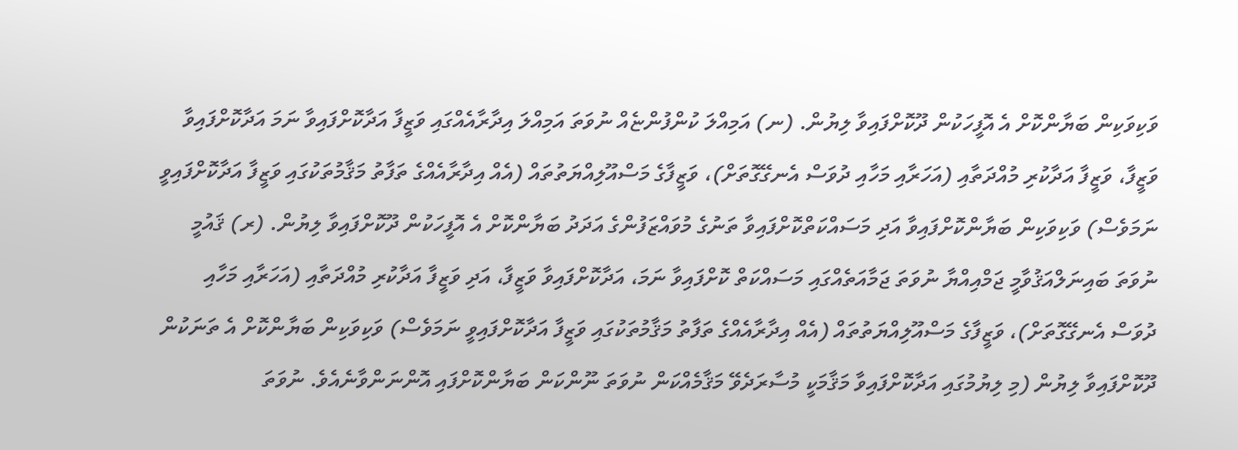ވަކިވަކިން ބަޔާންކޮށް އެ އޮފީހަކުން ދޫކޮށްފައިވާ ލިޔުން. (ނ) އަމިއްލަ ކުންފުންޏެއް ނުވަތަ އަމިއްލަ އިދާރާއެއްގައި ވަޒީފާ އަދާކޮށްފައިވާ ނަމަ އަދާކޮށްފައިވާ ވަޒީފާ، ވަޒީފާ އަދާކުރި މުއްދަތާއި (އަހަރާއި މަހާއި ދުވަސް އެނގޭގޮތަށް)، ވަޒީފާގެ މަސްއޫލިއްޔަތުތައް (އެއް އިދާރާއެއްގެ ތަފާތު މަޤާމުތަކުގައި ވަޒީފާ އަދާކޮށްފައިވީ ނަމަވެސް) ވަކިވަކިން ބަޔާންކޮށްފައިވާ އަދި މަސައްކަތްކޮށްފައިވާ ތަނުގެ މުވައްޒަފުންގެ އަދަދު ބަޔާންކޮށް އެ އޮފީހަކުން ދޫކޮށްފައިވާ ލިޔުން. (ރ) ޤައުމީ ނުވަތަ ބައިނަލްއަޤުވާމީ ޖަމްއިއްޔާ ނުވަތަ ޖަމާއަތެއްގައި މަސައްކަތް ކޮށްފައިވާ ނަމަ، އަދާކޮށްފައިވާ ވަޒީފާ، އަދި ވަޒީފާ އަދާކުރި މުއްދަތާއި (އަހަރާއި މަހާއި ދުވަސް އެނގޭގޮތަށް)، ވަޒީފާގެ މަސްއޫލިއްޔަތުތައް (އެއް އިދާރާއެއްގެ ތަފާތު މަޤާމުތަކުގައި ވަޒީފާ އަދާކޮށްފައިވީ ނަމަވެސް) ވަކިވަކިން ބަޔާންކޮށް އެ ތަނަކުން ދޫކޮށްފައިވާ ލިޔުން (މި ލިޔުމުގައި އަދާކޮށްފައިވާ މަޤާމަކީ މުސާރަދެވޭ މަޤާމެއްކަން ނުވަތަ ނޫންކަން ބަޔާންކޮށްފައި އޮންނަންވާނެއެވެ. ނުވަތަ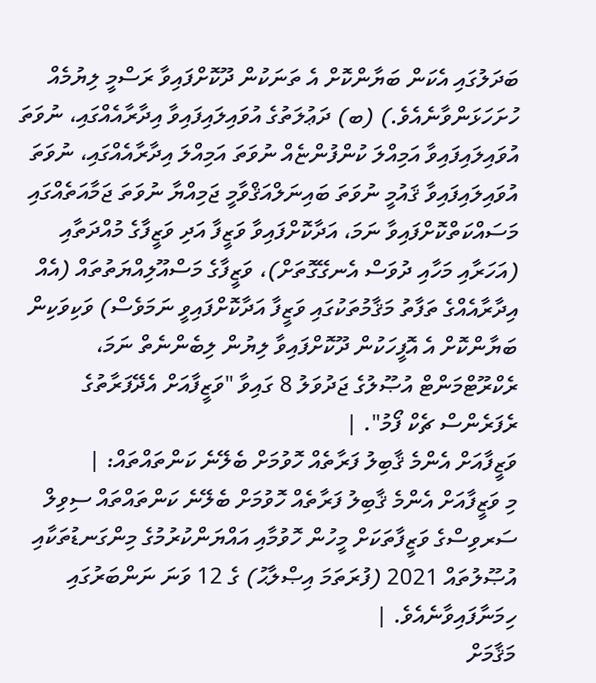ބަދަލުގައި އެކަން ބަޔާންކޮށް އެ ތަނަކުން ދޫކޮށްފައިވާ ރަސްމީ ލިޔުމެއް ހުށަހަޅަންވާނެއެވެ.) (ބ) ދަޢުލަތުގެ އުވައިލައިފައިވާ އިދާރާއެއްގައި، ނުވަތަ އުވައިލައިފައިވާ އަމިއްލަ ކުންފުންޏެއް ނުވަތަ އަމިއްލަ އިދާރާއެއްގައި، ނުވަތަ އުވައިލައިފައިވާ ޤައުމީ ނުވަތަ ބައިނަލްއަޤްވާމީ ޖަމިއްޔާ ނުވަތަ ޖަމާއަތެއްގައި މަސައްކަތްކޮށްފައިވާ ނަމަ، އަދާކޮށްފައިވާ ވަޒީފާ އަދި ވަޒީފާގެ މުއްދަތާއި (އަހަރާއި މަހާއި ދުވަސް އެނގޭގޮތަށް)، ވަޒީފާގެ މަސްއޫލިއްޔަތުތައް (އެއް އިދާރާއެއްގެ ތަފާތު މަޤާމުތަކުގައި ވަޒީފާ އަދާކޮށްފައިވީ ނަމަވެސް) ވަކިވަކިން ބަޔާންކޮށް އެ އޮފީހަކުން ދޫކޮށްފައިވާ ލިޔުން ލިބެންނެތް ނަމަ، ރެކްރޫޓްމަންޓް އުޞޫލުގެ ޖަދުވަލު 8 ގައިވާ "ވަޒީފާއަށް އެދޭފަރާތުގެ ރެފަރެންސް ޗެކް ފޯމު". |
ވަޒީފާއަށް އެންމެ ޤާބިލު ފަރާތެއް ހޮވުމަށް ބެލޭނެ ކަންތައްތައް: |
މި ވަޒީފާއަށް އެންމެ ޤާބިލު ފަރާތެއް ހޮވުމަށް ބެލޭނެ ކަންތައްތައް ސިވިލް ސަރވިސްގެ ވަޒީފާތަކަށް މީހުން ހޮވުމާއި އައްޔަންކުރުމުގެ މިންގަނޑުތަކާއި އުޞޫލުތައް 2021 (ފުރަތަމަ އިޞްލާޙު) ގެ 12 ވަނަ ނަންބަރުގައި ހިމަނާފައިވާނެއެވެ. |
މަޤާމަށް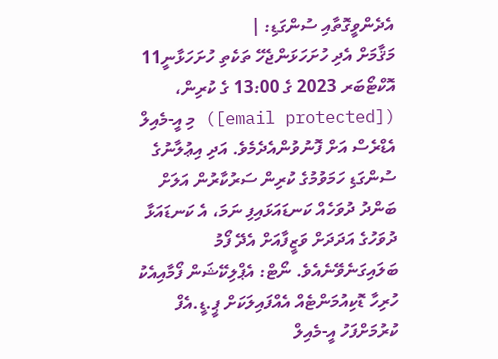އެދެންވީގޮތާއި ސުންގަޑި: |
މަޤާމަށް އެދި ހުށަހަޅަންޖެހޭ ތަކެތި ހުށަހަޅާނީ11 އޮކްޓޯބަރ 2023 ގެ 13:00 ގެ ކުރިން، ([email protected]) މި އީ-މެއިލް އެޑްރެސް އަށް ފޮނުވުންއެދެމެވެ. އަދި އިޢުލާނުގެ ސުންގަޑި ހަމަވުމުގެ ކުރިން ސަރުކާރުން އަލަށް ބަންދު ދުވަހެއް ކަނޑައަޅައިފި ނަމަ، އެ ކަނޑައަޅާ ދުވަހުގެ އަދަދަށް ވަޒީފާއަށް އެދޭ ފޯމު ބަލައިގަނެވޭނެއެވެ. ނޯޓް: އެޕްލިކޭޝަން ފޯމާއިއެކު ހުރިހާ ޑޮކިއުމަންޓެއް އެއްފައިލަކަށް ޕީ.ޑީ.އެފް ކުރުމަށްފަހު އީ-މެއިލް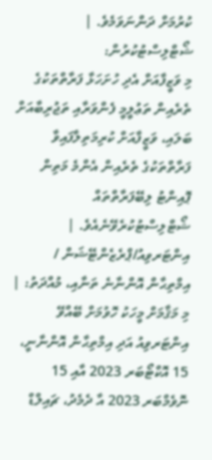ކުރުމަށް ދަންނަވަމެވެ. |
ޝޯޓްލިސްޓުކުރުން:
މި ވަޒީފާއަށް އެދި ހުށަހަޅާ ފަރާތްތަކުގެ ތެރެއިން ތަޢުލީމީ ފެންވަރާއި ތަޖުރިބާއަށް ބަލައި، ވަޒީފާއަށް ކުރިމަތިލާފައިވާ ފަރާތްތަކުގެ ތެރެއިން އެންމެ މަތިން ޕޮއިންޓު ލިބޭފަރާތްތައް ޝޯޓްލިސްޓުކުރެވޭނެއެވެ. |
އިންޓަރވިއު/ޕްރެޒެންޓޭޝަން / އިމްތިޙާން އޮންނާނެ ތަނާއި، މުއްދަތު: |
މި މަޤާމަށް މީހަކު ހޮވުމަށް ބޭއްވޭ އިންޓަރވިއު އަދި އިމްތިޙާން އޮންނާނީ، 15 އޮކްޓޯބަރ 2023 އާއި 15 ނޮވެމްބަރ 2023 އާ ދެމެދު، ޗައިލްޑް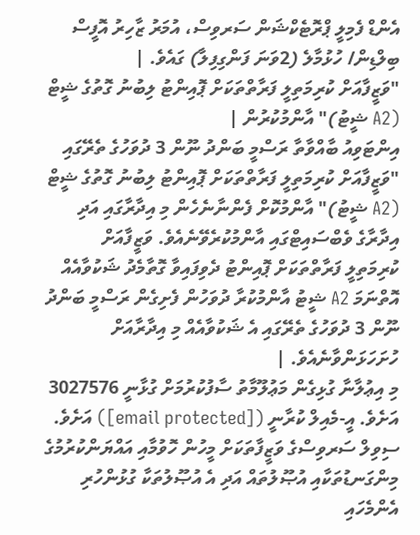އެންޑް ފެމިލީ ޕްރޮޓެކްޝަން ސަރވިސް، އުމަރު ޒާހިރު އޮފީސް ބިލްޑިން/ ހުޅުމާލެ (2ވަނަ ފަންގިފިލާ) ގައެވެ. |
"ވަޒީފާއަށް ކުރިމަތިލީ ފަރާތްތަކަށް ޕޮއިންޓު ލިބުނު ގޮތުގެ ޝީޓް (A2 ޝީޓު)" އާންމުކުރުން |
އިންޓަވިއު ބާއްވާތާ ރަސްމީ ބަންދު ނޫން 3 ދުވަހުގެ ތެރޭގައި "ވަޒީފާއަށް ކުރިމަތިލީ ފަރާތްތަކަށް ޕޮއިންޓު ލިބުނު ގޮތުގެ ޝީޓް (A2 ޝީޓު)" އާންމުކޮށް ފެންނާނެހެން މި އިދާރާގައި އަދި އިދާރާގެ ވެބްސައިޓްގައި އާންމުކުރެވޭނެއެވެ. ވަޒީފާއަށް ކުރިމަތިލީ ފަރާތްތަކަށް ޕޮއިންޓު ދެވިފައިވާ ގޮތާމެދު ޝަކުވާއެއް އޮތްނަމަ A2 ޝީޓު އާންމުކުރާ ދުވަހުން ފެށިގެން ރަސްމީ ބަންދު ނޫން 3 ދުވަހުގެ ތެރޭގައި އެ ޝަކުވާއެއް މި އިދާރާއަށް ހުށަހަޅަންވާނެއެވެ. |
މި އިޢުލާނާ ގުޅިގެން މަޢުލޫމާތު ސާފުކުރުމަށް ގުޅާނީ 3027576 އަށެވެ. އީ-މެއިލް ކުރާނީ ([email protected]) އަށެވެ. ސިވިލް ސަރވިސްގެ ވަޒީފާތަކަށް މީހުން ހޮވުމާއި އައްޔަންކުރުމުގެ މިންގަނޑުތަކާއި އުޞޫލުތައް އަދި އެ އުޞޫލުތަކާ ގުޅުންހުރި އެންމެހައި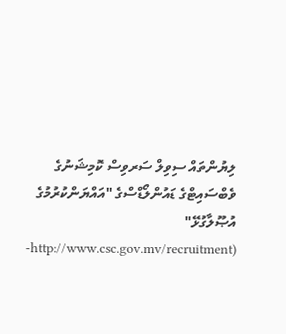ލިޔުންތައް ސިވިލް ސަރވިސް ކޮމިޝަނުގެ ވެބްސައިޓްގެ ޑައުންލޯޑްސްގެ "އައްޔަންކުރުމުގެ އުޞޫލާގުޅޭ" (http://www.csc.gov.mv/recruitment-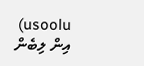usoolu) އިން ލިބެން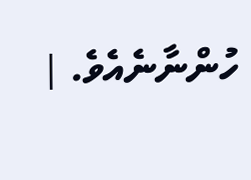ހުންނާނެއެވެ. |